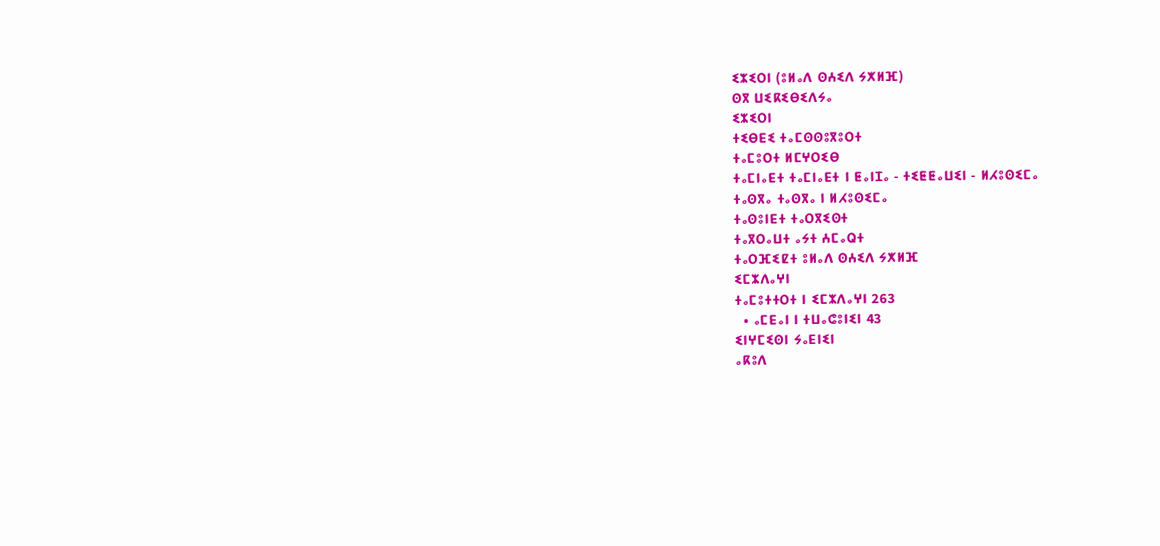ⵉⵣⵉⵔⵏ (ⵓⵍⴰⴷ ⵙⵄⵉⴷ ⵢⵅⵍⴼ)
ⵙⴳ ⵡⵉⴽⵉⴱⵉⴷⵢⴰ
ⵉⵣⵉⵔⵏ
ⵜⵉⴱⴹⵉ ⵜⴰⵎⵙⵙⵓⴳⵓⵔⵜ
ⵜⴰⵎⵓⵔⵜ ⵍⵎⵖⵔⵉⴱ
ⵜⴰⵎⵏⴰⴹⵜ ⵜⴰⵎⵏⴰⴹⵜ ⵏ ⵟⴰⵏⵊⴰ - ⵜⵉⵟⵟⴰⵡⵉⵏ - ⵍⵃⵓⵙⵉⵎⴰ
ⵜⴰⵙⴳⴰ ⵜⴰⵙⴳⴰ ⵏ ⵍⵃⵓⵙⵉⵎⴰ
ⵜⴰⵙⵓⵏⴹⵜ ⵜⴰⵔⴳⵉⵙⵜ
ⵜⴰⴳⵔⴰⵡⵜ ⴰⵢⵜ ⵄⵎⴰⵕⵜ
ⵜⴰⵔⴼⵉⵇⵜ ⵓⵍⴰⴷ ⵙⵄⵉⴷ ⵢⵅⵍⴼ
ⵉⵎⵣⴷⴰⵖⵏ
ⵜⴰⵎⵓⵜⵜⵔⵜ ⵏ ⵉⵎⵣⴷⴰⵖⵏ 263
  • ⴰⵎⴹⴰⵏ ⵏ ⵜⵡⴰⵛⵓⵏⵉⵏ 43
ⵉⵏⵖⵎⵉⵙⵏ ⵢⴰⴹⵏⵉⵏ
ⴰⴽⵓⴷ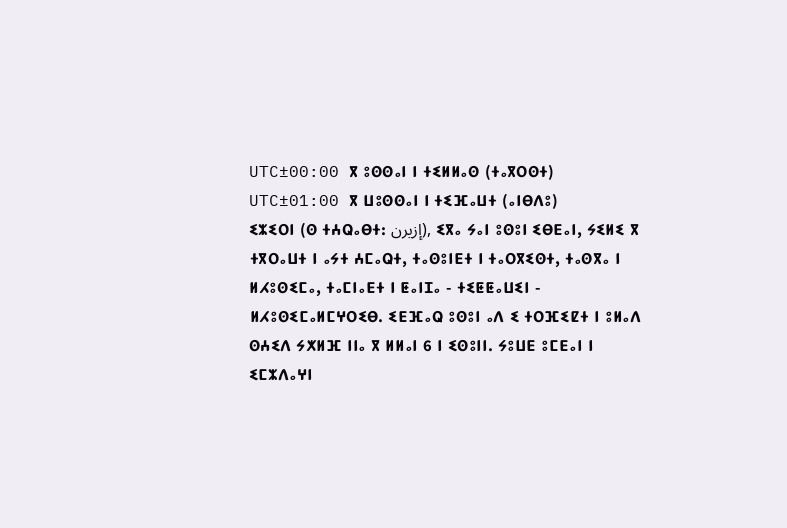UTC±00:00 ⴳ ⵓⵙⵙⴰⵏ ⵏ ⵜⵉⵍⵍⴰⵙ (ⵜⴰⴳⵔⵙⵜ)
UTC±01:00 ⴳ ⵡⵓⵙⵙⴰⵏ ⵏ ⵜⵉⴼⴰⵡⵜ (ⴰⵏⴱⴷⵓ)
ⵉⵣⵉⵔⵏ (ⵙ ⵜⵄⵕⴰⴱⵜ: إزيرن), ⵉⴳⴰ ⵢⴰⵏ ⵓⵙⵓⵏ ⵉⴱⴹⴰⵏ, ⵢⵉⵍⵉ ⴳ ⵜⴳⵔⴰⵡⵜ ⵏ ⴰⵢⵜ ⵄⵎⴰⵕⵜ, ⵜⴰⵙⵓⵏⴹⵜ ⵏ ⵜⴰⵔⴳⵉⵙⵜ, ⵜⴰⵙⴳⴰ ⵏ ⵍⵃⵓⵙⵉⵎⴰ, ⵜⴰⵎⵏⴰⴹⵜ ⵏ ⵟⴰⵏⵊⴰ - ⵜⵉⵟⵟⴰⵡⵉⵏ - ⵍⵃⵓⵙⵉⵎⴰⵍⵎⵖⵔⵉⴱ. ⵉⴹⴼⴰⵕ ⵓⵙⵓⵏ ⴰⴷ ⵉ ⵜⵔⴼⵉⵇⵜ ⵏ ⵓⵍⴰⴷ ⵙⵄⵉⴷ ⵢⵅⵍⴼ ⵏⵏⴰ ⴳ ⵍⵍⴰⵏ 6 ⵏ ⵉⵙⵓⵏⵏ. ⵢⵓⵡⴹ ⵓⵎⴹⴰⵏ ⵏ ⵉⵎⵣⴷⴰⵖⵏ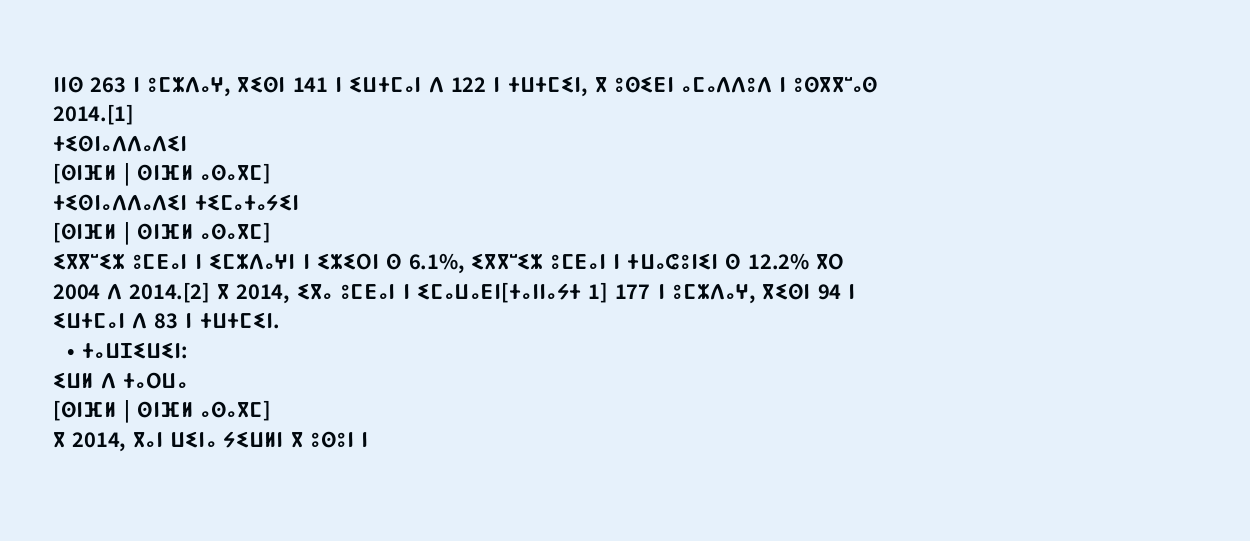ⵏⵏⵙ 263 ⵏ ⵓⵎⵣⴷⴰⵖ, ⴳⵉⵙⵏ 141 ⵏ ⵉⵡⵜⵎⴰⵏ ⴷ 122 ⵏ ⵜⵡⵜⵎⵉⵏ, ⴳ ⵓⵙⵉⴹⵏ ⴰⵎⴰⴷⴷⵓⴷ ⵏ ⵓⵙⴳⴳⵯⴰⵙ 2014.[1]
ⵜⵉⵙⵏⴰⴷⴷⴰⴷⵉⵏ
[ⵙⵏⴼⵍ | ⵙⵏⴼⵍ ⴰⵙⴰⴳⵎ]
ⵜⵉⵙⵏⴰⴷⴷⴰⴷⵉⵏ ⵜⵉⵎⴰⵜⴰⵢⵉⵏ
[ⵙⵏⴼⵍ | ⵙⵏⴼⵍ ⴰⵙⴰⴳⵎ]
ⵉⴳⴳⵯⵉⵣ ⵓⵎⴹⴰⵏ ⵏ ⵉⵎⵣⴷⴰⵖⵏ ⵏ ⵉⵣⵉⵔⵏ ⵙ 6.1%, ⵉⴳⴳⵯⵉⵣ ⵓⵎⴹⴰⵏ ⵏ ⵜⵡⴰⵛⵓⵏⵉⵏ ⵙ 12.2% ⴳⵔ 2004 ⴷ 2014.[2] ⴳ 2014, ⵉⴳⴰ ⵓⵎⴹⴰⵏ ⵏ ⵉⵎⴰⵡⴰⴹⵏ[ⵜⴰⵏⵏⴰⵢⵜ 1] 177 ⵏ ⵓⵎⵣⴷⴰⵖ, ⴳⵉⵙⵏ 94 ⵏ ⵉⵡⵜⵎⴰⵏ ⴷ 83 ⵏ ⵜⵡⵜⵎⵉⵏ.
  • ⵜⴰⵡⵊⵉⵡⵉⵏ:
ⵉⵡⵍ ⴷ ⵜⴰⵔⵡⴰ
[ⵙⵏⴼⵍ | ⵙⵏⴼⵍ ⴰⵙⴰⴳⵎ]
ⴳ 2014, ⴳⴰⵏ ⵡⵉⵏⴰ ⵢⵉⵡⵍⵏ ⴳ ⵓⵙⵓⵏ ⵏ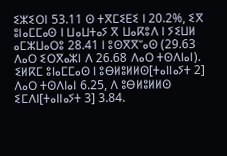ⵉⵣⵉⵔⵏ 53.11 ⵙ ⵜⴳⵎⵉⴹⵉ ⵏ 20.2%, ⵉⴳ ⵓⵏⴰⵎⵎⴰⵙ ⵏ ⵡⴰⵡⵜⴰⵢ ⴳ ⵡⴰⴽⵓⴷ ⵏ ⵢⵉⵡⵍ ⴰⵎⵣⵡⴰⵔⵓ 28.41 ⵏ ⵓⵙⴳⴳⵯⴰⵙ (29.63 ⴷⴰⵔ ⵉⵔⴳⴰⵣⵏ ⴷ 26.68 ⴷⴰⵔ ⵜⵙⴷⵏⴰⵏ). ⵉⵍⴽⵎ ⵓⵏⴰⵎⵎⴰⵙ ⵏ ⵓⴱⵍⵓⵍⵍⵙ[ⵜⴰⵏⵏⴰⵢⵜ 2] ⴷⴰⵔ ⵜⵙⴷⵏⴰⵏ 6.25, ⴷ ⵓⴱⵍⵓⵍⵍⵙ ⵉⵎⴷⵏ[ⵜⴰⵏⵏⴰⵢⵜ 3] 3.84.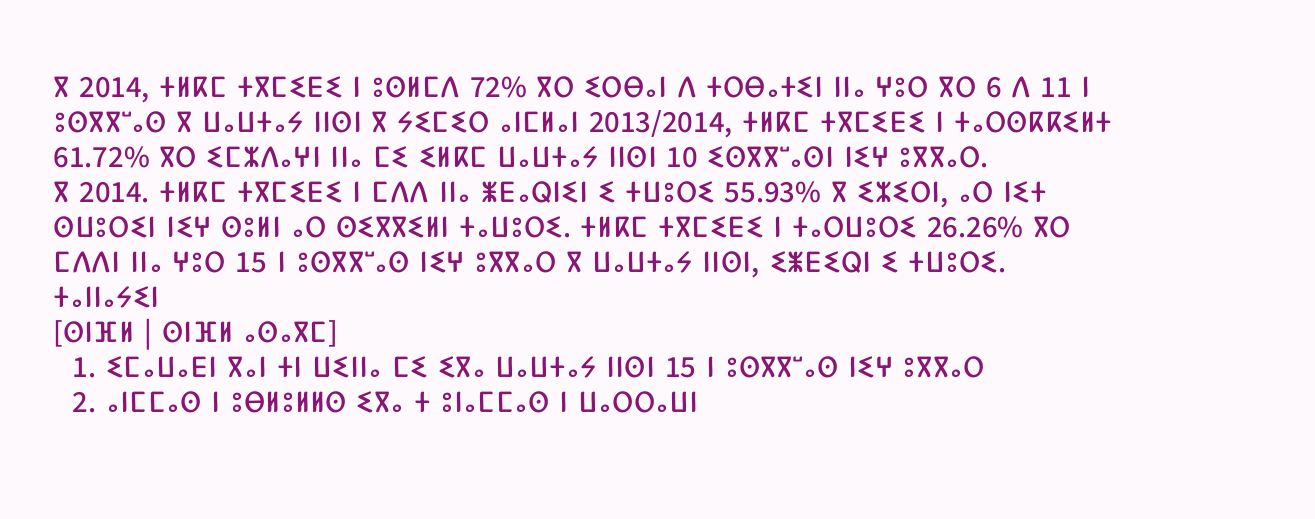ⴳ 2014, ⵜⵍⴽⵎ ⵜⴳⵎⵉⴹⵉ ⵏ ⵓⵙⵍⵎⴷ 72% ⴳⵔ ⵉⵔⴱⴰⵏ ⴷ ⵜⵔⴱⴰⵜⵉⵏ ⵏⵏⴰ ⵖⵓⵔ ⴳⵔ 6 ⴷ 11 ⵏ ⵓⵙⴳⴳⵯⴰⵙ ⴳ ⵡⴰⵡⵜⴰⵢ ⵏⵏⵙⵏ ⴳ ⵢⵉⵎⵉⵔ ⴰⵏⵎⵍⴰⵏ 2013/2014, ⵜⵍⴽⵎ ⵜⴳⵎⵉⴹⵉ ⵏ ⵜⴰⵔⵙⴽⴽⵉⵍⵜ 61.72% ⴳⵔ ⵉⵎⵣⴷⴰⵖⵏ ⵏⵏⴰ ⵎⵉ ⵉⵍⴽⵎ ⵡⴰⵡⵜⴰⵢ ⵏⵏⵙⵏ 10 ⵉⵙⴳⴳⵯⴰⵙⵏ ⵏⵉⵖ ⵓⴳⴳⴰⵔ.
ⴳ 2014. ⵜⵍⴽⵎ ⵜⴳⵎⵉⴹⵉ ⵏ ⵎⴷⴷ ⵏⵏⴰ ⵥⴹⴰⵕⵏⵉⵏ ⵉ ⵜⵡⵓⵔⵉ 55.93% ⴳ ⵉⵣⵉⵔⵏ, ⴰⵔ ⵏⵉⵜ ⵙⵡⵓⵔⵉⵏ ⵏⵉⵖ ⵙⵓⵍⵏ ⴰⵔ ⵙⵉⴳⴳⵉⵍⵏ ⵜⴰⵡⵓⵔⵉ. ⵜⵍⴽⵎ ⵜⴳⵎⵉⴹⵉ ⵏ ⵜⴰⵔⵡⵓⵔⵉ 26.26% ⴳⵔ ⵎⴷⴷⵏ ⵏⵏⴰ ⵖⵓⵔ 15 ⵏ ⵓⵙⴳⴳⵯⴰⵙ ⵏⵉⵖ ⵓⴳⴳⴰⵔ ⴳ ⵡⴰⵡⵜⴰⵢ ⵏⵏⵙⵏ, ⵉⵥⴹⵉⵕⵏ ⵉ ⵜⵡⵓⵔⵉ.
ⵜⴰⵏⵏⴰⵢⵉⵏ
[ⵙⵏⴼⵍ | ⵙⵏⴼⵍ ⴰⵙⴰⴳⵎ]
  1. ⵉⵎⴰⵡⴰⴹⵏ ⴳⴰⵏ ⵜⵏ ⵡⵉⵏⵏⴰ ⵎⵉ ⵉⴳⴰ ⵡⴰⵡⵜⴰⵢ ⵏⵏⵙⵏ 15 ⵏ ⵓⵙⴳⴳⵯⴰⵙ ⵏⵉⵖ ⵓⴳⴳⴰⵔ
  2. ⴰⵏⵎⵎⴰⵙ ⵏ ⵓⴱⵍⵓⵍⵍⵙ ⵉⴳⴰ ⵜ ⵓⵏⴰⵎⵎⴰⵙ ⵏ ⵡⴰⵔⵔⴰⵡⵏ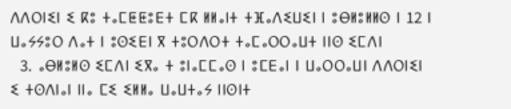ⴷⴷⵔⵏⵉⵏ ⵉ ⴽⵓ ⵜⴰⵎⵟⵟⵓⴹⵜ ⵎⴽ ⵍⵍⴰⵏⵜ ⵜⴼⴰⴷⵉⵡⵉⵏ ⵏ ⵓⴱⵍⵓⵍⵍⵙ ⵏ 12 ⵏ ⵡⴰⵢⵢⵓⵔ ⴷⴰⵜ ⵏ ⵓⵙⵉⴹⵏ ⴳ ⵜⵓⵔⴷⵔⵜ ⵜⴰⵎⴰⵔⵔⴰⵡⵜ ⵏⵏⵙ ⵉⵎⴷⵏ
  3. ⴰⴱⵍⵓⵍⵙ ⵉⵎⴷⵏ ⵉⴳⴰ ⵜ ⵓⵏⴰⵎⵎⴰⵙ ⵏ ⵓⵎⴹⴰⵏ ⵏ ⵡⴰⵔⵔⴰⵡⵏ ⴷⴷⵔⵏⵉⵏ ⵉ ⵜⵙⴷⵏⴰⵏ ⵏⵏⴰ ⵎⵉ ⵉⵍⵍⴰ ⵡⴰⵡⵜⴰⵢ ⵏⵏⵙⵏⵜ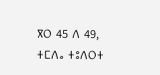ⴳⵔ 45 ⴷ 49, ⵜⵎⴷⴰ ⵜⵓⴷⵔⵜ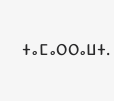ⵜⴰⵎⴰⵔⵔⴰⵡⵜ.